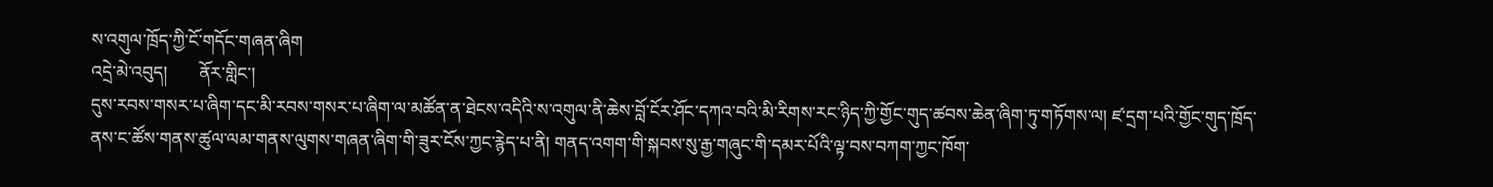ས་འགུལ་ཁྲོད་ཀྱི་ངོ་གདོང་གཞན་ཞིག
འདྲེ་མེ་འབུད།       ནོར་གླིང་།
དུས་རབས་གསར་པ་ཞིག་དང་མི་རབས་གསར་པ་ཞིག་ལ་མཚོན་ན་ཐེངས་འདིའི་ས་འགུལ་ནི་ཆེས་བློ་ངོར་ཤོང་དཀའ་བའི་མི་རིགས་རང་ཉིད་ཀྱི་གྱོང་གུད་ཚབས་ཆེན་ཞིག་ཏུ་གཏོགས་ལ། ཛ་དྲག་པའི་གྱོང་གུད་ཁྲོད་ནས་ང་ཚོས་གནས་ཚུལ་ལམ་གནས་ལུགས་གཞན་ཞིག་གི་ཟུར་ངོས་ཀྱང་རྙེད་པ་ནི། གནད་འགག་གི་སྐབས་སུ་རྒྱ་གཞུང་གི་དམར་པོའི་ལྟ་བས་བཀག་ཀྱང་ཁོག་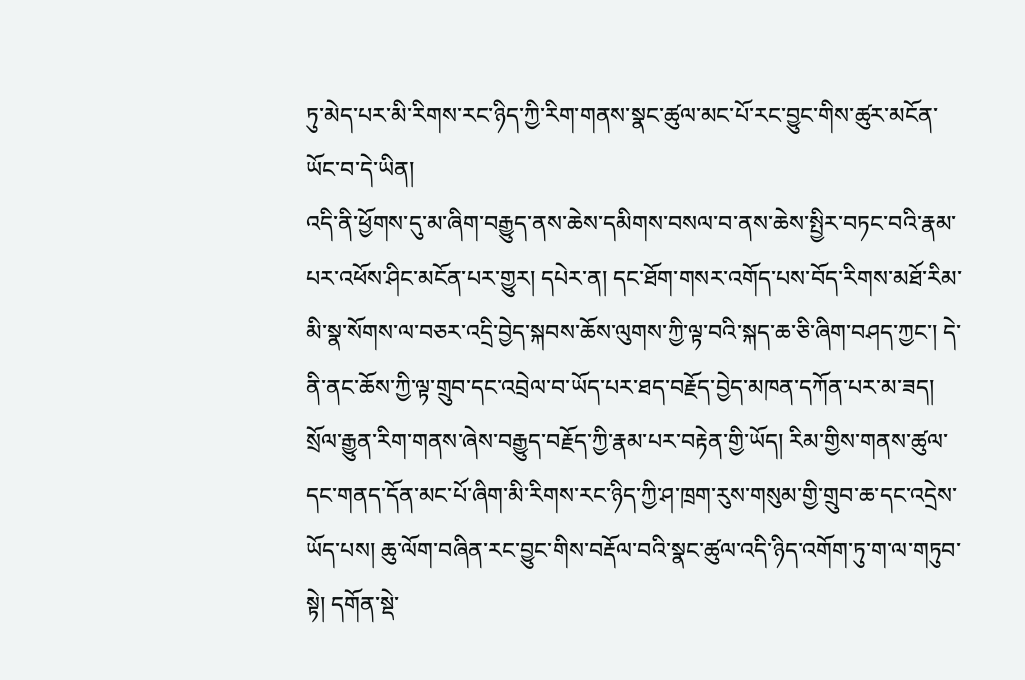ཏུ་མེད་པར་མི་རིགས་རང་ཉིད་ཀྱི་རིག་གནས་སྣང་ཚུལ་མང་པོ་རང་བྱུང་གིས་ཚུར་མངོན་ཡོང་བ་དེ་ཡིན།
འདི་ནི་ཕྱོགས་དུ་མ་ཞིག་བརྒྱུད་ནས་ཆེས་དམིགས་བསལ་བ་ནས་ཆེས་སྤྱིར་བཏང་བའི་རྣམ་པར་འཕོས་ཤིང་མངོན་པར་གྱུར། དཔེར་ན། དང་ཐོག་གསར་འགོད་པས་བོད་རིགས་མཐོ་རིམ་མི་སྣ་སོགས་ལ་བཅར་འདྲི་བྱེད་སྐབས་ཆོས་ལུགས་ཀྱི་ལྟ་བའི་སྐད་ཆ་ཅི་ཞིག་བཤད་ཀྱང་། དེ་ནི་ནང་ཆོས་ཀྱི་ལྟ་གྲུབ་དང་འབྲེལ་བ་ཡོད་པར་ཐད་བརྗོད་བྱེད་མཁན་དཀོན་པར་མ་ཟད། སྲོལ་རྒྱུན་རིག་གནས་ཞེས་བརྒྱུད་བརྗོད་ཀྱི་རྣམ་པར་བརྟེན་གྱི་ཡོད། རིམ་གྱིས་གནས་ཚུལ་དང་གནད་དོན་མང་པོ་ཞིག་མི་རིགས་རང་ཉིད་ཀྱི་ཤ་ཁྲག་རུས་གསུམ་གྱི་གྲུབ་ཆ་དང་འདྲེས་ཡོད་པས། ཆུ་ལོག་བཞིན་རང་བྱུང་གིས་བརྡོལ་བའི་སྣང་ཚུལ་འདི་ཉིད་འགོག་ཏུ་ག་ལ་གཏུབ་སྟེ། དགོན་སྡེ་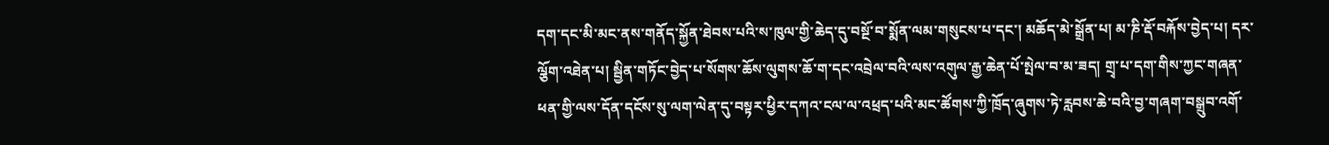དག་དང་མི་མང་ནས་གནོད་སྐྱོན་ཐེབས་པའི་ས་ཁུལ་གྱི་ཆེད་དུ་བསྔོ་བ་སྨོན་ལམ་གསུངས་པ་དང་། མཆོད་མེ་སྒྲོན་པ། མ་ཎི་རྡོ་བརྐོས་བྱེད་པ། དར་ལྕོག་འཐེན་པ། སྦྱིན་གཏོང་བྱེད་པ་སོགས་ཆོས་ལུགས་ཆོ་ག་དང་འབྲེལ་བའི་ལས་འགུལ་རྒྱ་ཆེན་པོ་སྤེལ་བ་མ་ཟད། གྲྭ་པ་དག་གིས་ཀྱང་གཞན་ཕན་གྱི་ལས་དོན་དངོས་སུ་ལག་ལེན་དུ་བསྟར་ཕྱིར་དཀའ་ངལ་ལ་འཕྲད་པའི་མང་ཚོགས་ཀྱི་ཁྲོད་ཞུགས་ཏེ་རླབས་ཆེ་བའི་བྱ་གཞག་བསྒྲུབ་འགོ་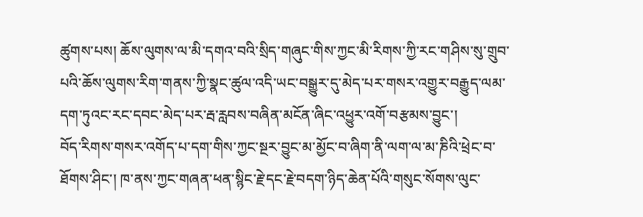ཚུགས་པས། ཆོས་ལུགས་ལ་མི་དགའ་བའི་སྲིད་གཞུང་གིས་ཀྱང་མི་རིགས་ཀྱི་རང་གཤིས་སུ་གྲུབ་པའི་ཆོས་ལུགས་རིག་གནས་ཀྱི་སྣང་ཚུལ་འདི་ཡང་བསྒྱུར་དུ་མེད་པར་གསར་འགྱུར་བརྒྱུད་ལམ་དག་ཏུའང་རང་དབང་མེད་པར་རྦ་རླབས་བཞིན་མངོན་ཞིང་འཕྱུར་འགོ་བརྩམས་བྱུང་།
བོད་རིགས་གསར་འགོད་པ་དག་གིས་ཀྱང་སྔར་བྱུང་མ་མྱོང་བ་ཞིག་ནི་ལག་ལ་མ་ཎིའི་ཕྲེང་བ་ཐོགས་ཤིང་། ཁ་ནས་ཀྱང་གཞན་ཕན་སྙིང་རྗེ་དང་རྗེ་བདག་ཉིད་ཆེན་པོའི་གསུང་སོགས་ལུང་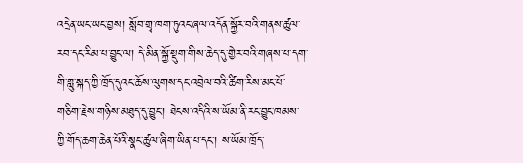འདྲེན་ཡང་ཡང་བྱས། སློབ་གྲྭ་ཁག་ཏུའང་ཞལ་འདོན་སྐྱོར་བའི་གནས་ཚུལ་རབ་དང་རིམ་པ་བྱུང་ལ། དེ་མིན་སྐྱོ་སྡུག་གིས་ཆེད་དུ་གྱེར་བའི་གཞས་པ་དག་གི་གླུ་སྐད་ཀྱི་ཁྲོད་དུའང་ཆོས་ལུགས་དང་འབྲེལ་བའི་ཚིག་རིས་མང་པོ་གཅིག་རྗེས་གཉིས་མཐུད་དུ་བྱུང་། ཐེངས་འདིའི་ས་ཡོམ་ནི་རང་བྱུང་ཁམས་ཀྱི་གོད་ཆག་ཆེན་པོའི་སྣང་ཚུལ་ཞིག་ཡིན་པ་དང་། ས་ཡོམ་ཁྲོད་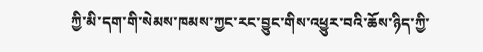ཀྱི་མི་དག་གི་སེམས་ཁམས་ཀྱང་རང་བྱུང་གིས་འཕྱུར་བའི་ཆོས་ཉིད་ཀྱི་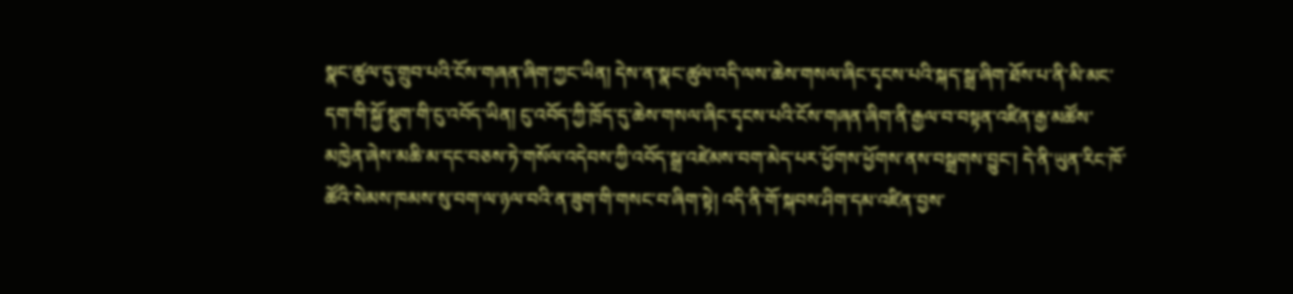སྣང་ཚུལ་དུ་གྲུབ་པའི་ངོས་གཞན་ཞིག་ཀྱང་ཡིན། དེས་ན་སྣང་ཚུལ་འདི་ལས་ཆེས་གསལ་ཞིང་དྭངས་པའི་སྐད་སྒྲ་ཞིག་ཐོས་པ་ནི་མི་མང་དག་གི་སྐྱོ་སྡུག་གི་ངུ་འབོད་ཡིན། ངུ་འབོད་ཀྱི་ཁྲོད་དུ་ཆེས་གསལ་ཞིང་དྭངས་པའི་ངོས་གཞན་ཞིག་ནི་རྒྱལ་བ་བསྟན་འཛིན་རྒྱ་མཚོས་མཁྱེན་ཞེས་མཆི་མ་དང་བཅས་ཏེ་གསོལ་འདེབས་ཀྱི་འབོད་སྒྲ་འཛེམས་བག་མེད་པར་ཕྱོགས་ཕྱོགས་ནས་བསྒྲགས་བྱུང་། དེ་ནི་ཡུན་རིང་ཁོ་ཚོའི་སེམས་ཁམས་སུ་བག་ལ་ཉལ་བའི་ན་ཟུག་གི་གསང་བ་ཞིག་སྟེ། འདི་ནི་གོ་སྐབས་ཤིག་དམ་འཛིན་བྱས་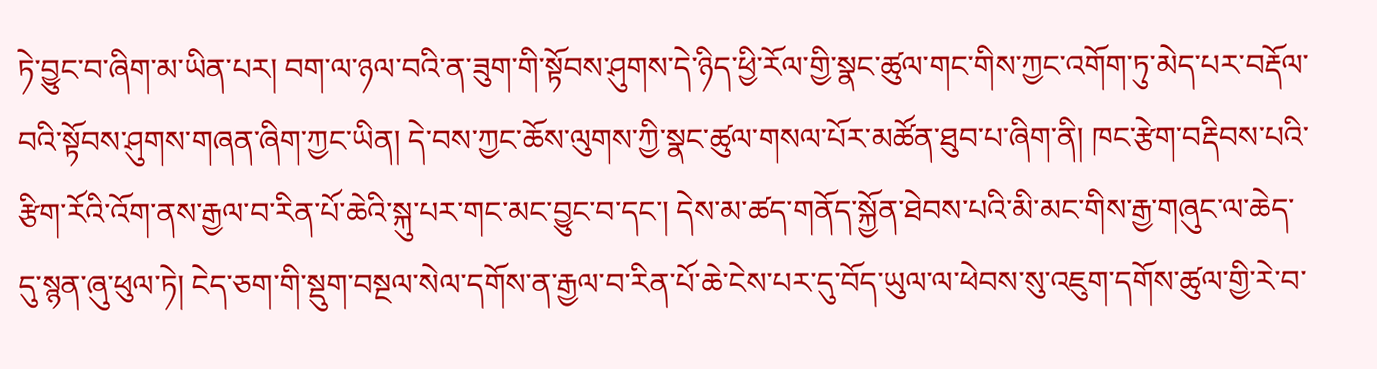ཏེ་བྱུང་བ་ཞིག་མ་ཡིན་པར། བག་ལ་ཉལ་བའི་ན་ཟུག་གི་སྟོབས་ཤུགས་དེ་ཉིད་ཕྱི་རོལ་གྱི་སྣང་ཚུལ་གང་གིས་ཀྱང་འགོག་ཏུ་མེད་པར་བརྡོལ་བའི་སྟོབས་ཤུགས་གཞན་ཞིག་ཀྱང་ཡིན། དེ་བས་ཀྱང་ཆོས་ལུགས་ཀྱི་སྣང་ཚུལ་གསལ་པོར་མཚོན་ཐུབ་པ་ཞིག་ནི། ཁང་རྩེག་བརྡིབས་པའི་རྩིག་རོའི་འོག་ནས་རྒྱལ་བ་རིན་པོ་ཆེའི་སྐུ་པར་གང་མང་བྱུང་བ་དང་། དེས་མ་ཚད་གནོད་སྐྱོན་ཐེབས་པའི་མི་མང་གིས་རྒྱ་གཞུང་ལ་ཆེད་དུ་སྙན་ཞུ་ཕུལ་ཏེ། ངེད་ཅག་གི་སྡུག་བསྔལ་སེལ་དགོས་ན་རྒྱལ་བ་རིན་པོ་ཆེ་ངེས་པར་དུ་བོད་ཡུལ་ལ་ཕེབས་སུ་འཇུག་དགོས་ཚུལ་གྱི་རེ་བ་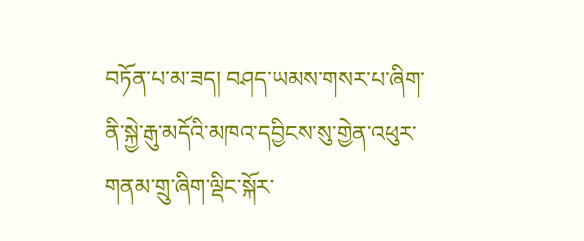བཏོན་པ་མ་ཟད། བཤད་ཡམས་གསར་པ་ཞིག་ནི་སྐྱེ་རྒུ་མདོའི་མཁའ་དབྱིངས་སུ་གྱེན་འཕུར་གནམ་གྲུ་ཞིག་ལྡིང་སྐོར་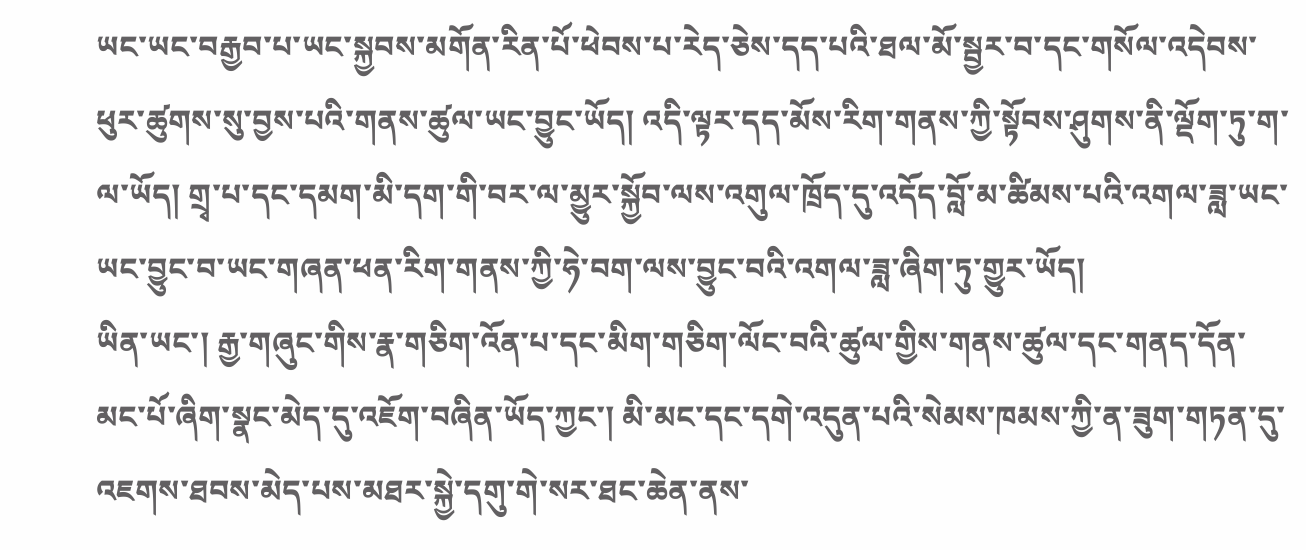ཡང་ཡང་བརྒྱབ་པ་ཡང་སྐྱབས་མགོན་རིན་པོ་ཕེབས་པ་རེད་ཅེས་དད་པའི་ཐལ་མོ་སྦྱར་བ་དང་གསོལ་འདེབས་ཕུར་ཚུགས་སུ་བྱས་པའི་གནས་ཚུལ་ཡང་བྱུང་ཡོད། འདི་ལྟར་དད་མོས་རིག་གནས་ཀྱི་སྟོབས་ཤུགས་ནི་ལྡོག་ཏུ་ག་ལ་ཡོད། གྲྭ་པ་དང་དམག་མི་དག་གི་བར་ལ་མྱུར་སྐྱོབ་ལས་འགུལ་ཁྲོད་དུ་འདོད་བློ་མ་ཚིམས་པའི་འགལ་ཟླ་ཡང་ཡང་བྱུང་བ་ཡང་གཞན་ཕན་རིག་གནས་ཀྱི་ཧེ་བག་ལས་བྱུང་བའི་འགལ་ཟླ་ཞིག་ཏུ་གྱུར་ཡོད།
ཡིན་ཡང་། རྒྱ་གཞུང་གིས་རྣ་གཅིག་འོན་པ་དང་མིག་གཅིག་ལོང་བའི་ཚུལ་གྱིས་གནས་ཚུལ་དང་གནད་དོན་མང་པོ་ཞིག་སྣང་མེད་དུ་འཇོག་བཞིན་ཡོད་ཀྱང་། མི་མང་དང་དགེ་འདུན་པའི་སེམས་ཁམས་ཀྱི་ན་ཟུག་གཏན་དུ་འཇགས་ཐབས་མེད་པས་མཐར་སྐྱེ་དགུ་གེ་སར་ཐང་ཆེན་ནས་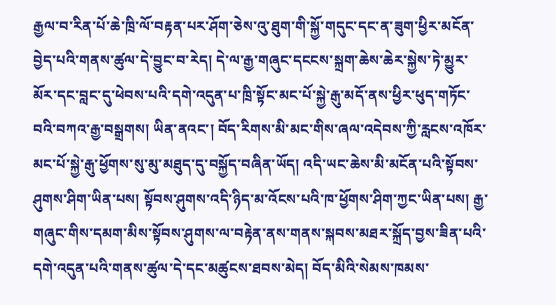རྒྱལ་བ་རིན་པོ་ཆེ་ཁྲི་ལོ་བརྟན་པར་ཤོག་ཅེས་འུ་ཐུག་གི་སྐྱོ་གདུང་དང་ན་ཟུག་ཕྱིར་མངོན་བྱེད་པའི་གནས་ཚུལ་དེ་བྱུང་བ་རེད། དེ་ལ་རྒྱ་གཞུང་དངངས་སྐྲག་ཆེས་ཆེར་སྐྱེས་ཏེ་མྱུར་མོར་དང་བླང་དུ་ཕེབས་པའི་དགེ་འདུན་པ་ཁྲི་སྟོང་མང་པོ་སྐྱེ་རྒུ་མདོ་ནས་ཕྱིར་ཕུད་གཏོང་བའི་བཀའ་རྒྱ་བསྒྲགས། ཡིན་ནའང་། བོད་རིགས་མི་མང་གིས་ཞལ་འདེབས་ཀྱི་རླངས་འཁོར་མང་པོ་སྐྱེ་རྒུ་ཕྱོགས་སུ་མུ་མཐུད་དུ་བསྐྱོད་བཞིན་ཡོད། འདི་ཡང་ཆེས་མི་མངོན་པའི་སྟོབས་ཤུགས་ཤིག་ཡིན་པས། སྟོབས་ཤུགས་འདི་ཉིད་མ་འོངས་པའི་ཁ་ཕྱོགས་ཤིག་ཀྱང་ཡིན་པས། རྒྱ་གཞུང་གིས་དམག་མིས་སྟོབས་ཤུགས་ལ་བརྟེན་ནས་གནས་སྐབས་མཐར་སྐྲོད་བྱས་ཟིན་པའི་དགེ་འདུན་པའི་གནས་ཚུལ་དེ་དང་མཚུངས་ཐབས་མེད། བོད་མིའི་སེམས་ཁམས་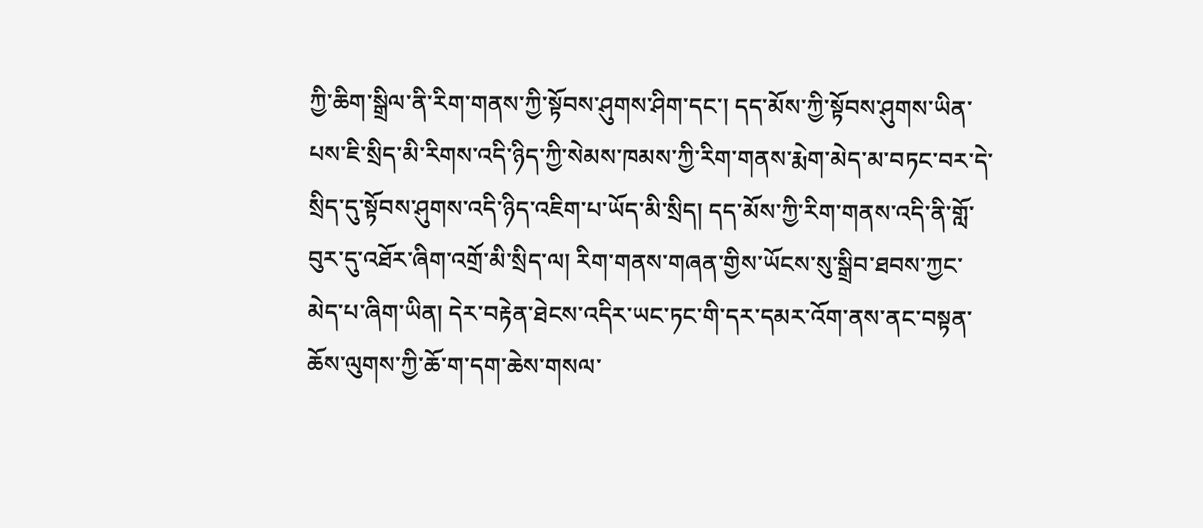ཀྱི་ཆིག་སྒྲིལ་ནི་རིག་གནས་ཀྱི་སྟོབས་ཤུགས་ཤིག་དང་། དད་མོས་ཀྱི་སྟོབས་ཤུགས་ཡིན་པས་ཇི་སྲིད་མི་རིགས་འདི་ཉིད་ཀྱི་སེམས་ཁམས་ཀྱི་རིག་གནས་རྨེག་མེད་མ་བཏང་བར་དེ་སྲིད་དུ་སྟོབས་ཤུགས་འདི་ཉིད་འཇིག་པ་ཡོད་མི་སྲིད། དད་མོས་ཀྱི་རིག་གནས་འདི་ནི་གློ་བུར་དུ་འཐོར་ཞིག་འགྲོ་མི་སྲིད་ལ། རིག་གནས་གཞན་གྱིས་ཡོངས་སུ་སྒྲིབ་ཐབས་ཀྱང་མེད་པ་ཞིག་ཡིན། དེར་བརྟེན་ཐེངས་འདིར་ཡང་ཏང་གི་དར་དམར་འོག་ནས་ནང་བསྟན་ཆོས་ལུགས་ཀྱི་ཆོ་ག་དག་ཆེས་གསལ་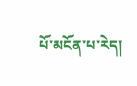པོ་མངོན་པ་རེད།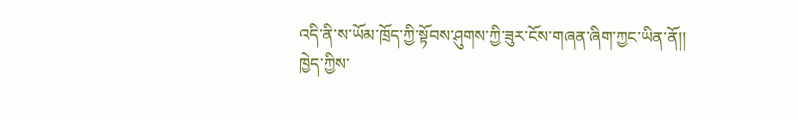འདི་ནི་ས་ཡོམ་ཁྲོད་ཀྱི་སྟོབས་ཤུགས་ཀྱི་ཟུར་ངོས་གཞན་ཞིག་ཀྱང་ཡིན་ནོ།།
ཁྱེད་ཀྱིས་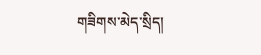གཟིགས་མེད་སྲིད།